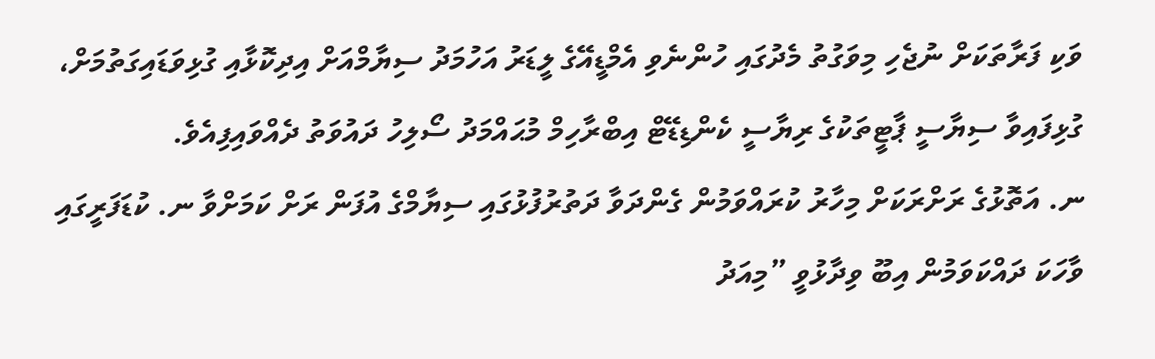ވަކި ފަރާތަކަށް ނުޖެހި މިވަގުތު މެދުގައި ހުންނެވި އެމްޑީއޭގެ ލީޑަރު އަހުމަދު ސިޔާމްއަށް އިދިކޮޅާއި ގުޅިވަޑައިގަތުމަށް، ގުޅިފައިވާ ސިޔާސީ ޕާޓީތަކުގެ ރިޔާސީ ކެންޑިޑޭޓް އިބްރާހިމް މުޙައްމަދު ސޯލިހު ދައުވަތު ދެއްވައިފިއެވެ.
ނ. އަތޮޅުގެ ރަށްރަކަށް މިހާރު ކުރައްވަމުން ގެންދަވާ ދަތުރުފުޅުގައި ސިޔާމްގެ އުފަން ރަށް ކަމަށްވާ ނ. ކުޑަފަރީގައި ވާހަކަ ދައްކަވަމުން އިބޫ ވިދާޅުވީ ”މިއަދު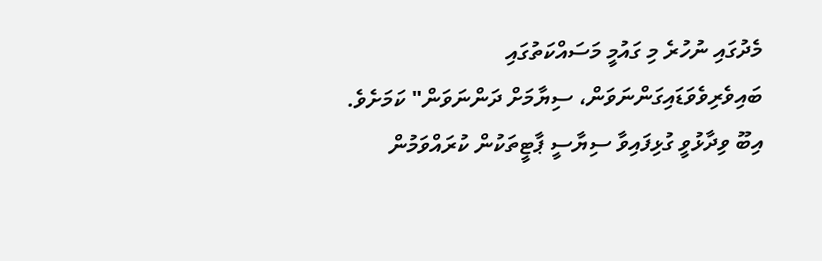މެދުގައި ނުހުރެ މި ގައުމީ މަސައްކަތުގައި ބައިވެރިވެވަޑައިގަންނަވަން، ސިޔާމަށް ދަންނަވަން" ކަމަށެވެ.
އިބޫ ވިދާޅުވީ ގުޅިފައިވާ ސިޔާސީ ޕާޓީތަކުން ކުރައްވަމުން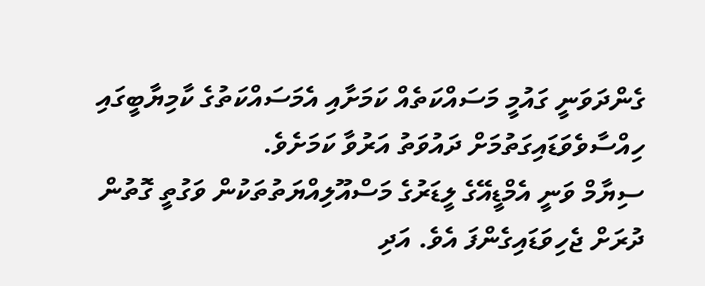ގެންދަވަނީ ގައުމީ މަސައްކަތެއް ކަމަށާއި އެމަސައްކަތުގެ ކާމިޔާބީގައި ހިއްސާވެވަޑައިގަތުމަށް ދައުވަތު އަރުވާ ކަމަށެވެ.
ސިޔާމް ވަނީ އެމްޑީއޭގެ ލީޑަރުގެ މަސްއޫލިއްޔަތުތަކުން ވަގުތީ ގޮތުން ދުރަށް ޖެހިވަޑައިގެންފަ އެވެ. އަދި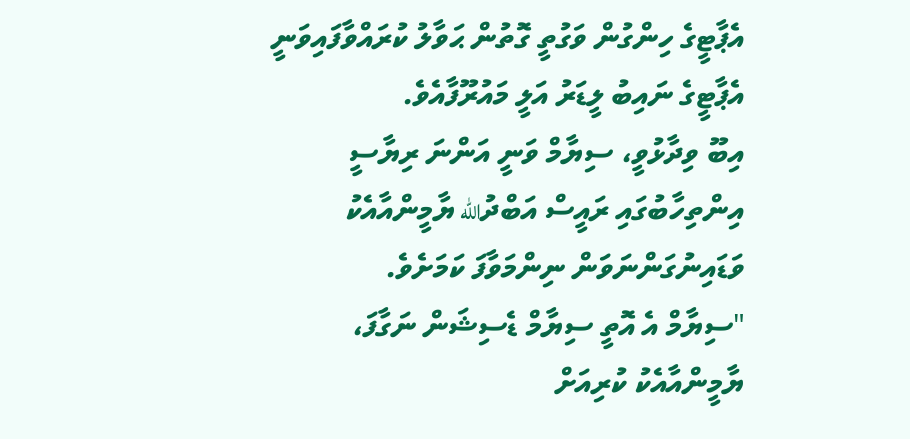އެޕާޓީގެ ހިންގުން ވަގުތީ ގޮތުން ޙަވާލު ކުރައްވާފައިވަނީ އެޕާޓީގެ ނައިބު ލީޑަރު އަލީ މައުރޫފާއެވެ.
އިބޫ ވިދާޅުވީ، ސިޔާމް ވަނީ އަންނަ ރިޔާސީ އިންތިހާބުގައި ރައީސް އަބްދުالله ޔާމީންއާއެކު ވަޑައިނުގަންނަވަން ނިންމަވާފަ ކަމަށެވެ.
"ސިޔާމް އެ އޮތީ ސިޔާމް ޑެސިޝަން ނަގާފަ، ޔާމީންއާއެކު ކުރިއަށް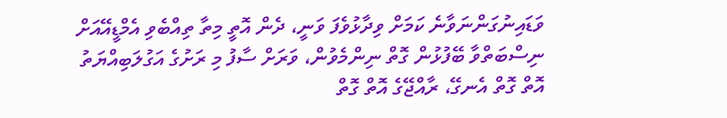ވަޑައިނުގަންނަވާނެ ކަމަށް ވިދާޅުވެފަ ވަނީ، ދެން އޮތީ މިތާ ތިއްބެވި އެމްޑީއޭއަށް ނިސްބަތްވާ ބޭފުޅުން ގޮތް ނިންމެވުން، ވަރަށް ސާފު މި ރަށުގެ އަގުލަބިއްޔަތު އޮތް ގޮތް އެނގޭ، ރާއްޖޭގެ އޮތް ގޮތް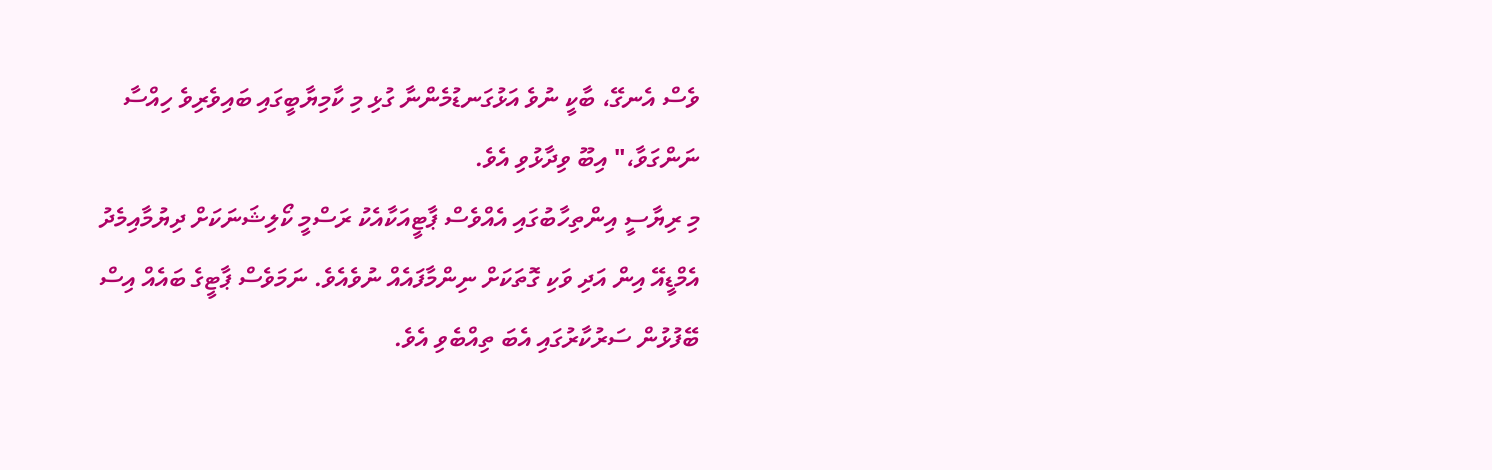ވެސް އެނގޭ، ބާކީ ނުވެ އަޅުގަނޑުމެންނާ ގުޅި މި ކާމިޔާބީގައި ބައިވެރިވެ ހިއްސާ ނަންގަވާ،" އިބޫ ވިދާޅުވި އެވެ.
މި ރިޔާސީ އިންތިހާބުގައި އެއްވެސް ޕާޓީއަކާއެކު ރަސްމީ ކޯލިޝަނަކަށް ދިޔުމާއިމެދު އެމްޑީއޭ އިން އަދި ވަކި ގޮތަކަށް ނިންމާފައެއް ނުވެއެވެ. ނަމަވެސް ޕާޓީގެ ބައެއް އިސް ބޭފުޅުން ސަރުކާރުގައި އެބަ ތިއްބެވި އެވެ.